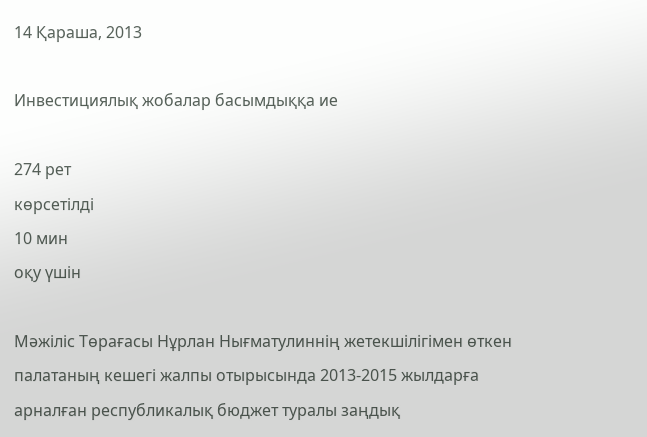14 Қараша, 2013

Инвестициялық жобалар басымдыққа ие

274 рет
көрсетілді
10 мин
оқу үшін

Мәжіліс Төрағасы Нұрлан Нығматулиннің жетекшілігімен өткен палатаның кешегі жалпы отырысында 2013-2015 жылдарға арналған республикалық бюджет туралы заңдық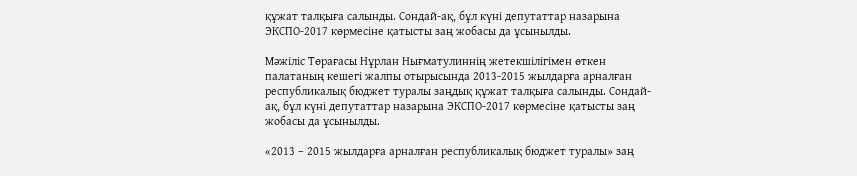құжат талқыға салынды. Сондай-ақ, бұл күні депутаттар назарына ЭКСПО-2017 көрмесіне қатысты заң жобасы да ұсынылды.

Мәжіліс Төрағасы Нұрлан Нығматулиннің жетекшілігімен өткен палатаның кешегі жалпы отырысында 2013-2015 жылдарға арналған республикалық бюджет туралы заңдық құжат талқыға салынды. Сондай-ақ, бұл күні депутаттар назарына ЭКСПО-2017 көрмесіне қатысты заң жобасы да ұсынылды.

«2013 – 2015 жылдарға арналған республикалық бюджет туралы» заң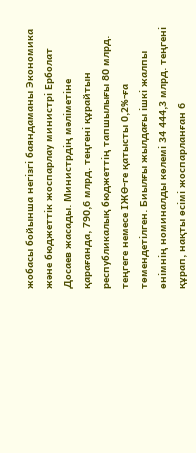жобасы бойынша негізгі баяндаманы Экономика және бюджеттік жоспарлау министрі Ерболат Досаев жасады. Министрдің мәліметіне қарағанда, 790,6 млрд. теңгені құрайтын республикалық бюджеттің тапшылығы 80 млрд. теңгеге немесе ІЖӨ-ге қатысты 0,2%-ға төмендетілген. Биылғы жылдағы ішкі жалпы өнімнің номиналды көлемі 34 444,3 млрд. теңгені құрап, нақты өсімі жоспарланған 6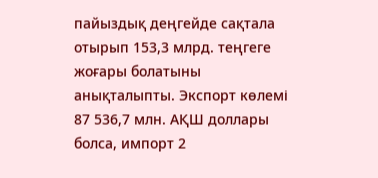пайыздық деңгейде сақтала отырып 153,3 млрд. теңгеге жоғары болатыны анықталыпты. Экспорт көлемі 87 536,7 млн. АҚШ доллары болса, импорт 2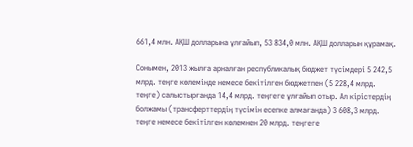661,4 млн. АҚШ долларына ұлғайып, 53 834,0 млн. АҚШ долларын құрамақ.

Сонымен, 2013 жылға арналған республикалық бюджет түсімдері 5 242,5 млрд. теңге көлемінде немесе бекітілген бюджетпен (5 228,4 млрд. теңге) салыстырғанда 14,4 млрд. теңгеге ұлғайып отыр. Ал кірістердің болжамы (трансферттердің түсімін есепке алмағанда) 3 608,3 млрд. теңге немесе бекітілген көлемнен 20 млрд. теңгеге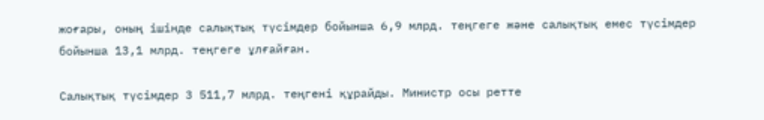жоғары, оның ішінде салықтық түсімдер бойынша 6,9 млрд. теңгеге және салықтық емес түсімдер бойынша 13,1 млрд. теңгеге ұлғайған.

Салықтық түсімдер 3 511,7 млрд. теңгені құрайды. Министр осы ретте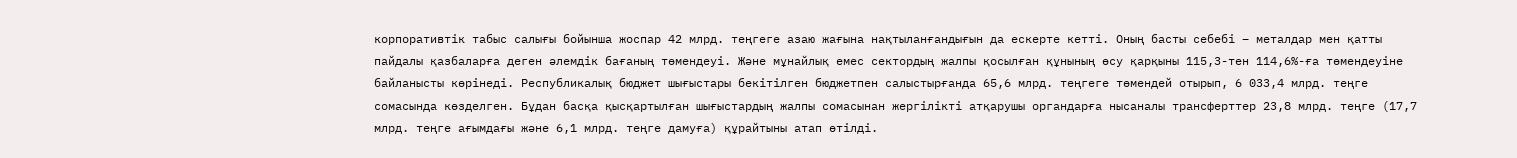корпоративтік табыс салығы бойынша жоспар 42 млрд. теңгеге азаю жағына нақтыланғандығын да ескерте кетті. Оның басты себебі – металдар мен қатты пайдалы қазбаларға деген әлемдік бағаның төмендеуі. Және мұнайлық емес сектордың жалпы қосылған құнының өсу қарқыны 115,3-тен 114,6%-ға төмендеуіне байланысты көрінеді. Республикалық бюджет шығыстары бекітілген бюджетпен салыстырғанда 65,6 млрд. теңгеге төмендей отырып, 6 033,4 млрд. теңге сомасында көзделген. Бұдан басқа қысқартылған шығыстардың жалпы сомасынан жергілікті атқарушы органдарға нысаналы трансферттер 23,8 млрд. теңге (17,7 млрд. теңге ағымдағы және 6,1 млрд. теңге дамуға) құрайтыны атап өтілді.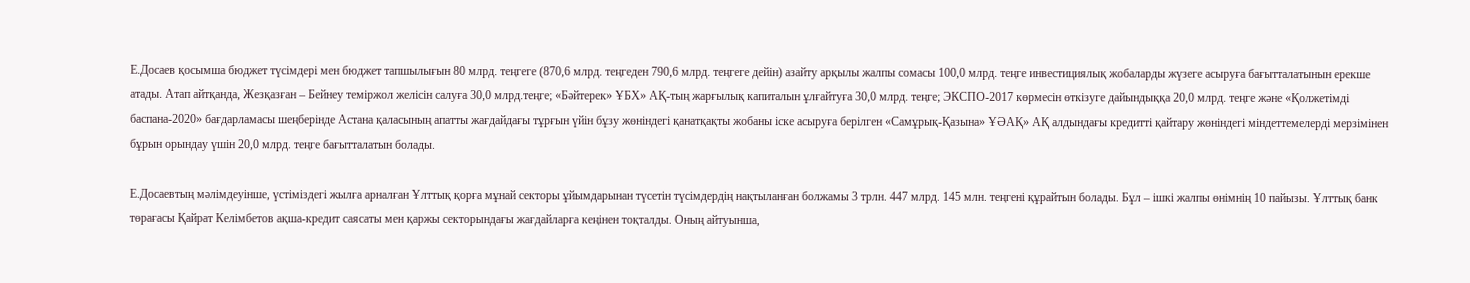Е.Досаев қосымша бюджет түсімдері мен бюджет тапшылығын 80 млрд. теңгеге (870,6 млрд. теңгеден 790,6 млрд. теңгеге дейін) азайту арқылы жалпы сомасы 100,0 млрд. теңге инвестициялық жобаларды жүзеге асыруға бағытталатынын ерекше атады. Атап айтқанда, Жезқазған – Бейнеу теміржол желісін салуға 30,0 млрд.теңге; «Бәйтерек» ҰБХ» АҚ-тың жарғылық капиталын ұлғайтуға 30,0 млрд. теңге; ЭКСПО-2017 көрмесін өткізуге дайындыққа 20,0 млрд. теңге және «Қолжетімді баспана-2020» бағдарламасы шеңберінде Астана қаласының апатты жағдайдағы тұрғын үйін бұзу жөніндегі қанатқақты жобаны іске асыруға берілген «Самұрық-Қазына» ҰӘАҚ» АҚ алдындағы кредитті қайтару жөніндегі міндеттемелерді мерзімінен бұрын орындау үшін 20,0 млрд. теңге бағытталатын болады.

Е.Досаевтың мәлімдеуінше, үстіміздегі жылға арналған Ұлттық қорға мұнай секторы ұйымдарынан түсетін түсімдердің нақтыланған болжамы 3 трлн. 447 млрд. 145 млн. теңгені құрайтын болады. Бұл – ішкі жалпы өнімнің 10 пайызы. Ұлттық банк төрағасы Қайрат Келімбетов ақша-кредит саясаты мен қаржы секторындағы жағдайларға кеңінен тоқталды. Оның айтуынша,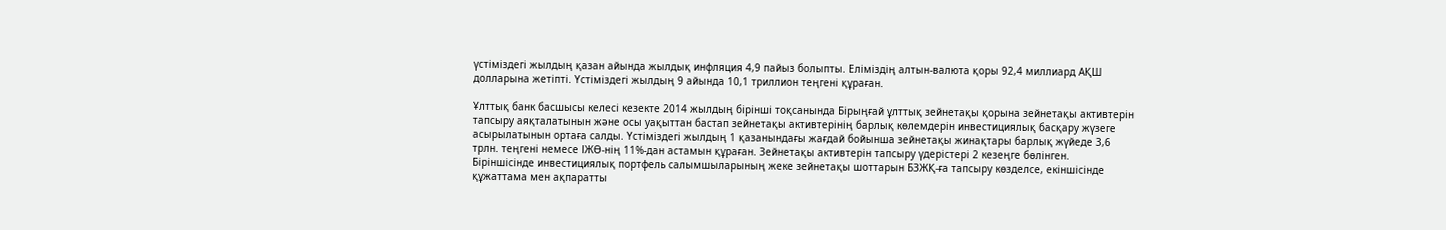үстіміздегі жылдың қазан айында жылдық инфляция 4,9 пайыз болыпты. Еліміздің алтын-валюта қоры 92,4 миллиард АҚШ долларына жетіпті. Үстіміздегі жылдың 9 айында 10,1 триллион теңгені құраған.

Ұлттық банк басшысы келесі кезекте 2014 жылдың бірінші тоқсанында Бірыңғай ұлттық зейнетақы қорына зейнетақы активтерін тапсыру аяқталатынын және осы уақыттан бастап зейнетақы активтерінің барлық көлемдерін инвестициялық басқару жүзеге асырылатынын ортаға салды. Үстіміздегі жылдың 1 қазанындағы жағдай бойынша зейнетақы жинақтары барлық жүйеде 3,6 трлн. теңгені немесе ІЖӨ-нің 11%-дан астамын құраған. Зейнетақы активтерін тапсыру үдерістері 2 кезеңге бөлінген. Біріншісінде инвестициялық портфель салымшыларының жеке зейнетақы шоттарын БЗЖҚ-ға тапсыру көзделсе, екіншісінде құжаттама мен ақпаратты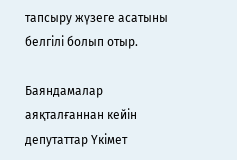тапсыру жүзеге асатыны белгілі болып отыр.

Баяндамалар аяқталғаннан кейін депутаттар Үкімет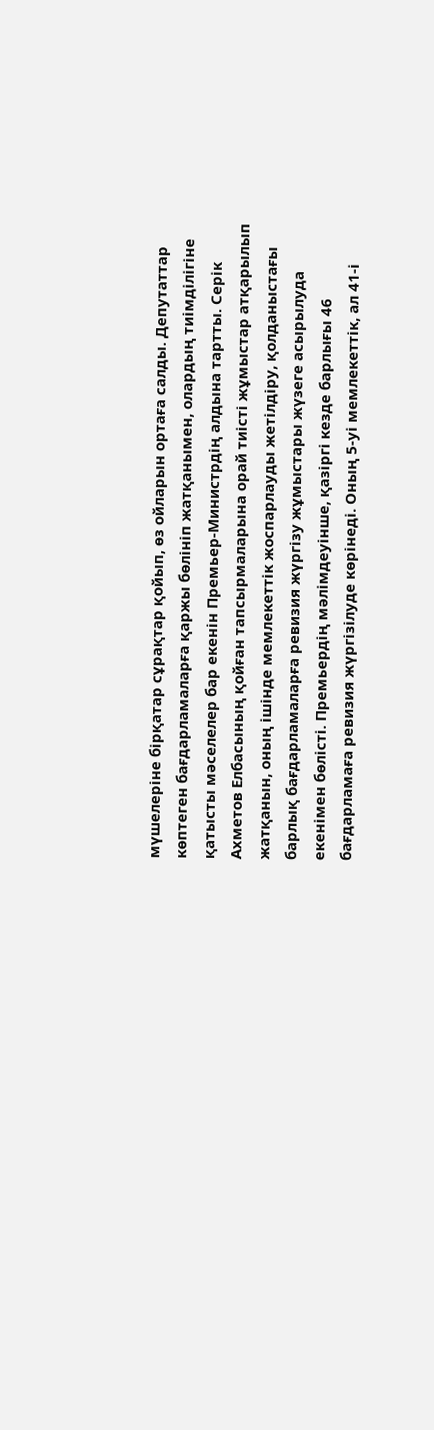мүшелеріне бірқатар сұрақтар қойып, өз ойларын ортаға салды. Депутаттар көптеген бағдарламаларға қаржы бөлініп жатқанымен, олардың тиімділігіне қатысты мәселелер бар екенін Премьер-Министрдің алдына тартты. Серік Ахметов Елбасының қойған тапсырмаларына орай тиісті жұмыстар атқарылып жатқанын, оның ішінде мемлекеттік жоспарлауды жетілдіру, қолданыстағы барлық бағдарламаларға ревизия жүргізу жұмыстары жүзеге асырылуда екенімен бөлісті. Премьердің мәлімдеуінше, қазіргі кезде барлығы 46 бағдарламаға ревизия жүргізілуде көрінеді. Оның 5-уі мемлекеттік, ал 41-і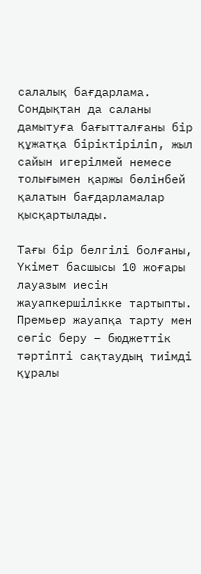салалық бағдарлама. Сондықтан да саланы дамытуға бағытталғаны бір құжатқа біріктіріліп, жыл сайын игерілмей немесе толығымен қаржы бөлінбей қалатын бағдарламалар қысқартылады.

Тағы бір белгілі болғаны, Үкімет басшысы 10 жоғары лауазым иесін жауапкершілікке тартыпты. Премьер жауапқа тарту мен сөгіс беру – бюджеттік тәртіпті сақтаудың тиімді құралы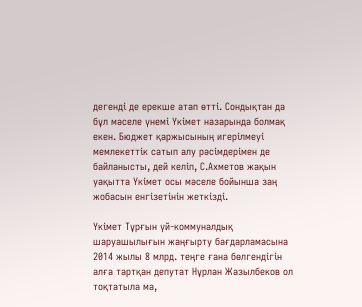дегенді де ерекше атап өтті. Сондықтан да бұл мәселе үнемі Үкімет назарында болмақ екен. Бюджет қаржысының игерілмеуі мемлекеттік сатып алу рәсімдерімен де байланысты, дей келіп, С.Ахметов жақын уақытта Үкімет осы мәселе бойынша заң жобасын енгізетінін жеткізді.

Үкімет Тұрғын үй-коммуналдық шаруашылығын жаңғырту бағдарламасына 2014 жылы 8 млрд. теңге ғана бөлгендігін алға тартқан депутат Нұрлан Жазылбеков ол тоқтатыла ма,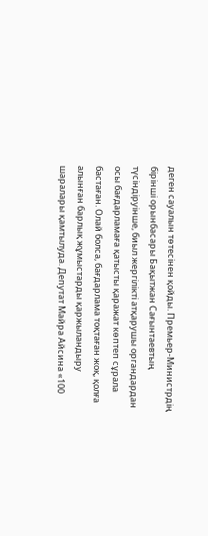деген сауалын төтесінен қойды. Премьер-Министрдің бірінші орынбасары Бақытжан Сағынтаевтың түсіндіруінше, биыл жергілікті атқарушы органдардан осы бағдарламаға қатысты қаражат көптеп сұрала бастаған. Олай болса, бағдарлама тоқтаған жоқ, қолға алынған барлық жұмыстарды қаржыландыру шаралары қамтылуда. Депутат Майра Айсина «100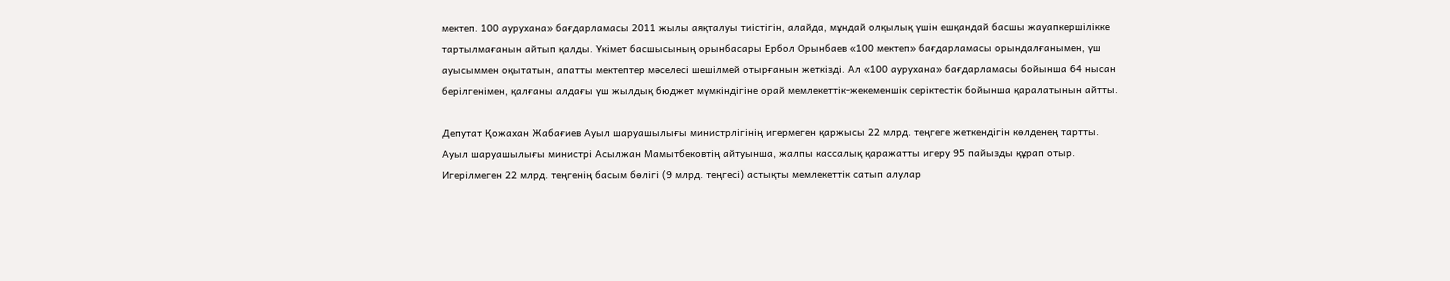мектеп. 100 аурухана» бағдарламасы 2011 жылы аяқталуы тиістігін, алайда, мұндай олқылық үшін ешқандай басшы жауапкершілікке тартылмағанын айтып қалды. Үкімет басшысының орынбасары Ербол Орынбаев «100 мектеп» бағдарламасы орындалғанымен, үш ауысыммен оқытатын, апатты мектептер мәселесі шешілмей отырғанын жеткізді. Ал «100 аурухана» бағдарламасы бойынша 64 нысан берілгенімен, қалғаны алдағы үш жылдық бюджет мүмкіндігіне орай мемлекеттік-жекеменшік серіктестік бойынша қаралатынын айтты.

Депутат Қожахан Жабағиев Ауыл шаруашылығы министрлігінің игермеген қаржысы 22 млрд. теңгеге жеткендігін көлденең тартты. Ауыл шаруашылығы министрі Асылжан Мамытбековтің айтуынша, жалпы кассалық қаражатты игеру 95 пайызды құрап отыр. Игерілмеген 22 млрд. теңгенің басым бөлігі (9 млрд. теңгесі) астықты мемлекеттік сатып алулар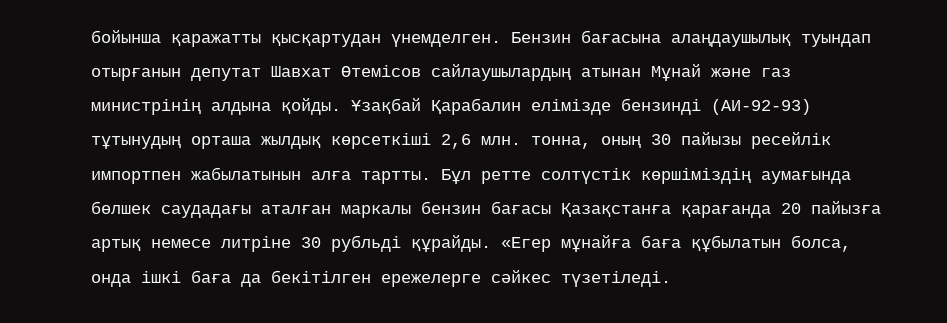бойынша қаражатты қысқартудан үнемделген. Бензин бағасына алаңдаушылық туындап отырғанын депутат Шавхат Өтемісов сайлаушылардың атынан Мұнай және газ министрінің алдына қойды. Ұзақбай Қарабалин елімізде бензинді (АИ-92-93) тұтынудың орташа жылдық көрсеткіші 2,6 млн. тонна, оның 30 пайызы ресейлік импортпен жабылатынын алға тартты. Бұл ретте солтүстік көршіміздің аумағында бөлшек саудадағы аталған маркалы бензин бағасы Қазақстанға қарағанда 20 пайызға артық немесе литріне 30 рубльді құрайды. «Егер мұнайға баға құбылатын болса, онда ішкі баға да бекітілген ережелерге сәйкес түзетіледі.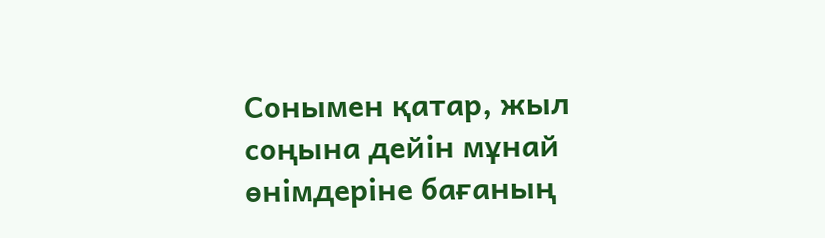Сонымен қатар, жыл соңына дейін мұнай өнімдеріне бағаның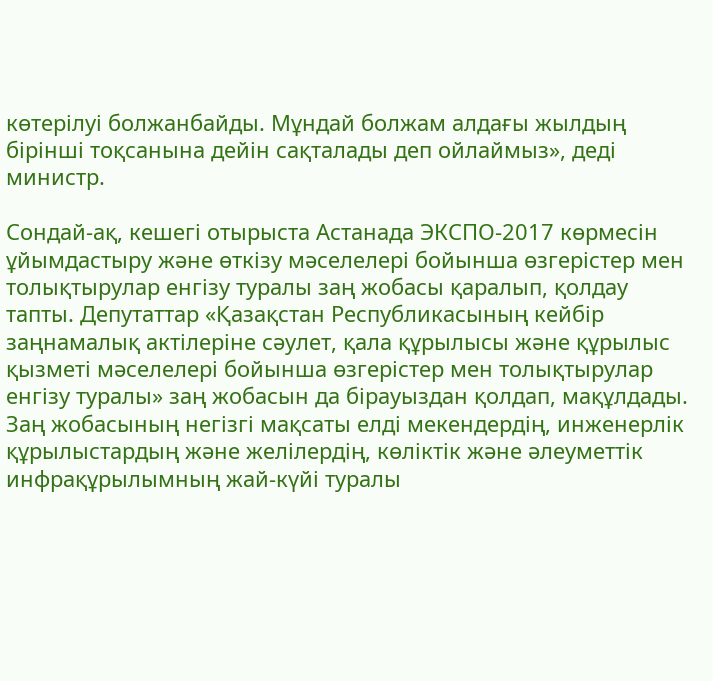көтерілуі болжанбайды. Мұндай болжам алдағы жылдың бірінші тоқсанына дейін сақталады деп ойлаймыз», деді министр.

Сондай-ақ, кешегі отырыста Астанада ЭКСПО-2017 көрмесін ұйымдастыру және өткізу мәселелері бойынша өзгерістер мен толықтырулар енгізу туралы заң жобасы қаралып, қолдау тапты. Депутаттар «Қазақстан Республикасының кейбір заңнамалық актілеріне сәулет, қала құрылысы және құрылыс қызметі мәселелері бойынша өзгерістер мен толықтырулар енгізу туралы» заң жобасын да бірауыздан қолдап, мақұлдады. Заң жобасының негізгі мақсаты елді мекендердің, инженерлік құрылыстардың және желілердің, көліктік және әлеуметтік инфрақұрылымның жай-күйі туралы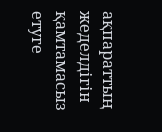ақпараттың жеделдігін қамтамасыз етуге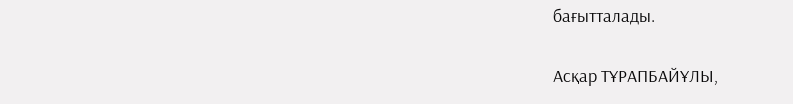бағытталады.

Асқар ТҰРАПБАЙҰЛЫ,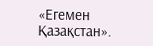«Егемен Қазақстан».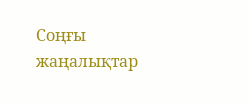Соңғы жаңалықтар